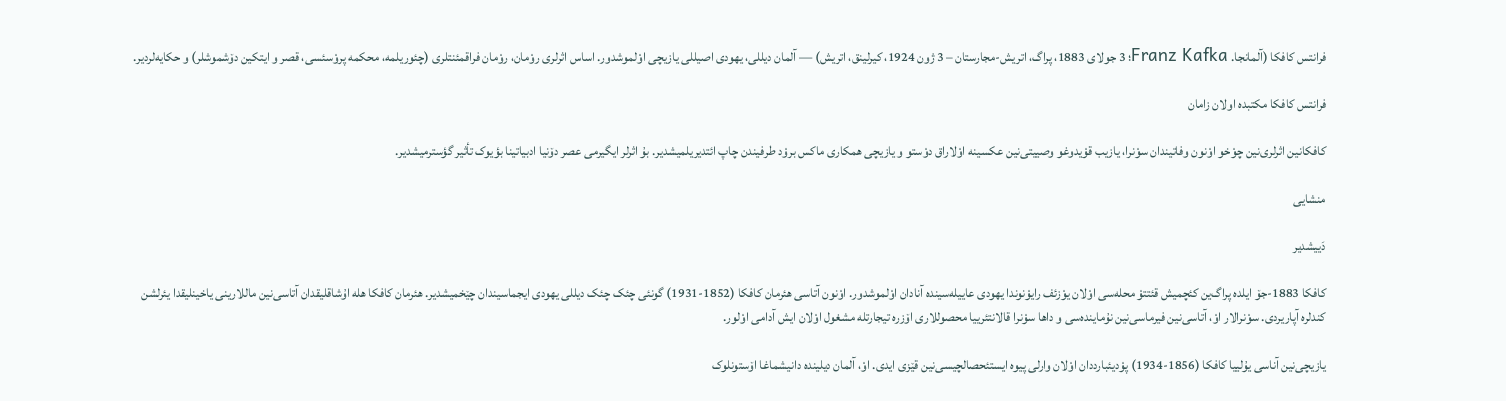فرانتس کافکا (آلمانجا. Franz Kafka؛ 3 جولای 1883، پراگ، اتریش-مجارستان – 3 ژون 1924، کیرلینق، اتریش) — آلمان دیللی، يهودی اصیللی يازیچی اوْلموشدور. اساس اثرلری روْمان، روْمان فراقمئنتلری (چئوریلمه، محکمه پروْسئسی، قصر و ایتکین دۆشموشلر) و حکايه‌لردیر.

فرانتس کافکا مکتبده اولان زامان

کافکانین اثرلری‌نین چوْخو اوْنون وفاتیندان سوْنرا، يازیب قوْيدوغو وصییتی‌نین عکسینه اوْلاراق دوْستو و يازیچی همکاری ماکس بروْد طرفیندن چاپ ائتدیریلمیشدیر. بۇ اثرلر ایگیرمی عصر دۆنيا ادبیاتینا بؤيوک تأثیر گؤسترمیشدیر.

منشایی

دَییشدیر

کافکا 1883-جۆ ایلده پراگ‌ین کئچمیش قئتتوْ محله‌سی اوْلان يوْزئف رايوْنوندا يهودی عاییله‌سینده آنادان اوْلموشدور. اوْنون آتاسی هئرمان کافکا (1852-1931) گونئی چئک چئک دیللی يهودی ایجماسیندان چێخمیشدیر. هئرمان کافکا هله اۇشاقلیقدان آتاسی‌نین ماللارینی ياخینلیقدا يئرلشن کندلره آپاریردی. سوْنرالار اوْ، آتاسی‌نین فیرماسی‌نین نۇماينده‌سی و داها سوْنرا قالانتئریيا محصوللاری اۆزره تیجارتله مشغول اوْلان ایش آدامی اوْلور.

يازیچی‌نین آناسی يۇلیيا کافکا (1856-1934) پوْدیئبارددان اوْلان وارلی پیوه ایستئحصالچیسی‌نین قێزی ایدی. اوْ، آلمان دیلینده دانیشماغا اۆستونلوک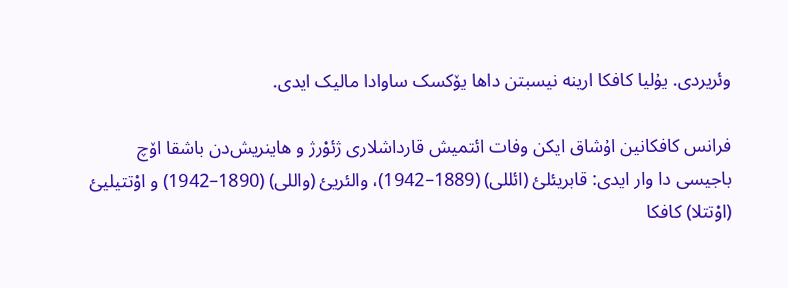وئریردی. يۇلیا کافکا ارینه نیسبتن داها يۆکسک ساوادا مالیک ایدی.

فرانس کافکانین اۇشاق ایکن وفات ائتمیش قارداشلاری ژئوْرژ و هاينریش‌دن باشقا اۆچ باجیسی دا وار ایدی: قابریئلئ (ائللی) (1889–1942)، والئریئ (واللی) (1890–1942) و اوْتتیلیئ (اوْتتلا) کافکا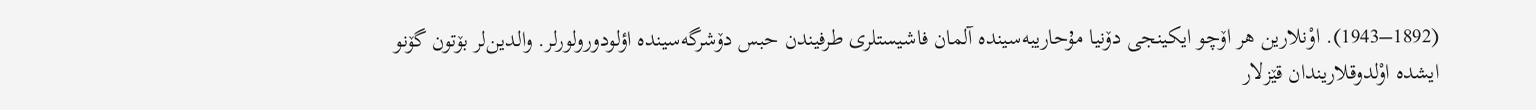(1892–1943). اوْنلارین هر اۆچو ایکینجی دۆنيا مۇحاریبه‌سینده آلمان فاشیستلری طرفیندن حبس دۆشرگه‌سینده اؤلودورولورلر. والدين‌لر بۆتون گۆنو ایشده اوْلدوقلاریندان قێزلار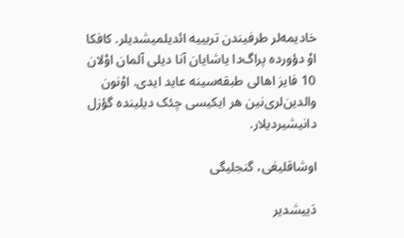خادیمه‌لر طرفیندن تربیيه ائدیلمیشدیلر. کافکا اوْ دؤورده پراگ‌دا ياشايان آنا دیلی آلمان اوْلان 10 فایز اهالی طبقه‌سینه عاید ایدی. اوْنون والدين‌لری‌نین هر ایکیسی چئک دیلینده گؤزل دانیشیردیلار.

اوشاقلیغی، گنجلیگی

دَییشدیر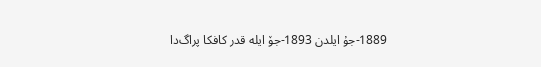1889-جۇ ایلدن 1893-جۆ ایله قدر کافکا پراگ‌دا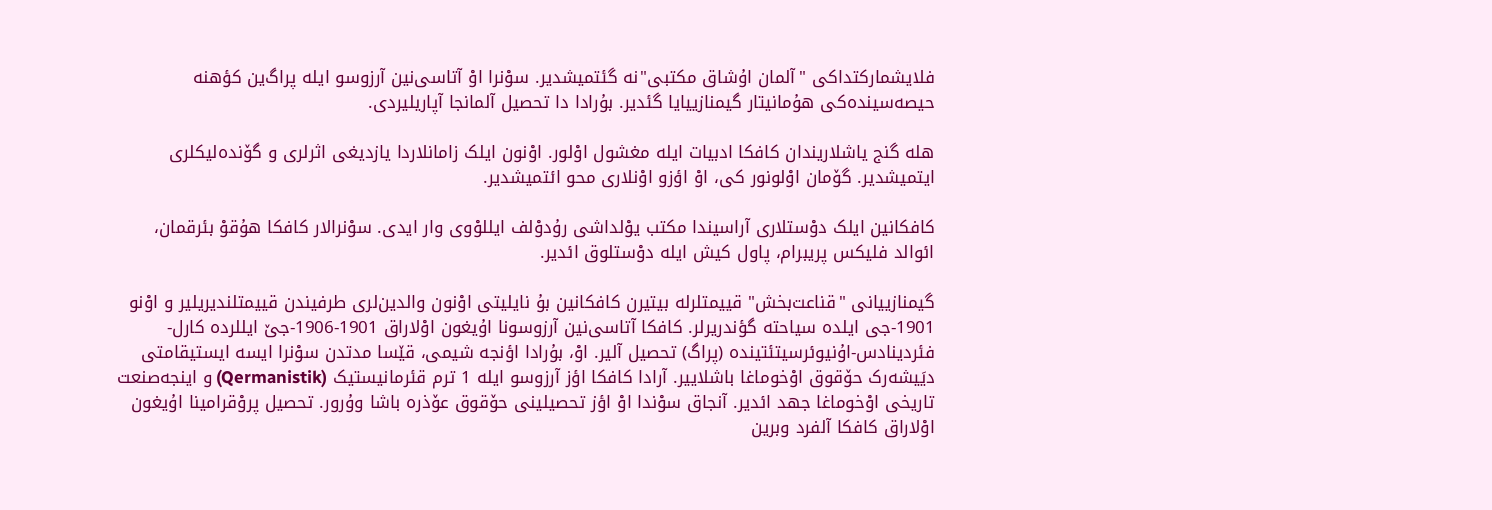فلايشمارکتداکی "آلمان اۇشاق مکتبی"نه گئتمیشدیر. سوْنرا اوْ آتاسی‌نین آرزوسو ایله پراگ‌ین کؤهنه حیصه‌سینده‌کی هۇمانیتار گیمنازیيايا گئدیر. بۇرادا دا تحصیل آلمانجا آپاریلیردی.

هله گنج ياشلاریندان کافکا ادبیات ایله مغشول اوْلور. اوْنون ایلک زامانلاردا يازدیغی اثرلری و گۆنده‌لیکلری ایتمیشدیر. گۆمان اوْلونور کی، اوْ اؤزو اوْنلاری محو ائتمیشدیر.

کافکانین ایلک دوْستلاری آراسیندا مکتب يوْلداشی رۇدوْلف ایللوْوی وار ایدی. سوْنرالار کافکا هۇقوْ بئرقمان، ائوالد فلیکس پریبرام، پاول کیش ایله دوْستلوق ائدیر.

گیمنازیيانی "قناعت‌بخش" قیيمتلرله بیتیرن کافکانین بۇ نایلیتی اوْنون والدين‌لری طرفیندن قیيمتلندیریلیر و اوْنو 1901-جی ایلده سياحته گؤندریرلر. کافکا آتاسی‌نین آرزوسونا اۇيغون اوْلاراق 1901-1906-جێ ایللرده کارل-فئردینادس-اۇنیوئرسیتئتینده (پراگ) تحصیل آلیر. اوْ، بۇرادا اؤنجه شیمی، قێسا مدتدن سوْنرا ایسه ایستیقامتی ديَیشه‌رک حۆقوق اوْخوماغا باشلايیر. آرادا کافکا اؤز آرزوسو ایله 1 ترم قئرمانیستیک (Qermanistik) و اینجه‌صنعت تاریخی اوْخوماغا جهد ائدیر. آنجاق سوْندا اوْ اؤز تحصیلینی حۆقوق عۆذره باشا وۇرور. تحصیل پروْقرامینا اۇيغون اوْلاراق کافکا آلفرد وبرین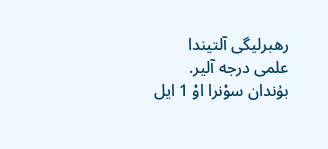رهبرلیگی آلتیندا علمی درجه آلیر. بۇندان سوْنرا اوْ 1 ایل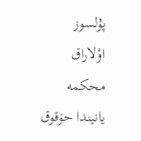پۇلسوز اوْلاراق محکمه يانیندا حۆقوق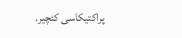پراکتیکاسی کئچیر.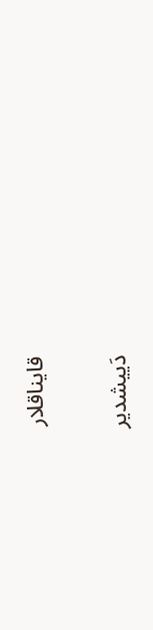قایناقلار

دَییشدیر